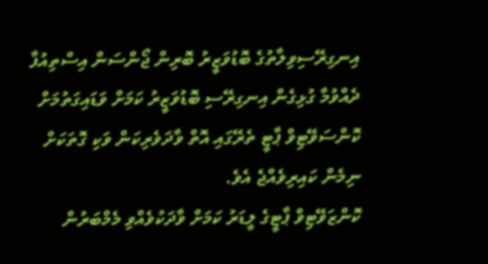އިނގިރޭސިވިލާތުގެ ބޮޑުވަޒީރު ބޮރިން ޖޯންސަން އިސްތިއުފާ ދެއްވުމާ ގުޅިގެން އިނގިރޭސި ބޮޑުވަޒީރު ކަމަށް ވަޑައިގަތުމަށް ކޮންސަވޭޓިވް ޕާޓީ ތެރޭގައި އޮތް ވާދަވެރިކަން ވަކި ގޮތަކަށް ނިމެން ކައިރިވެއްޖެ އެވެ.
ކޮންޒަވޭޓިވް ޕާޓީގެ ލީޑަރު ކަމަށް ވާދަކުވެއްވި މެމްބަރުން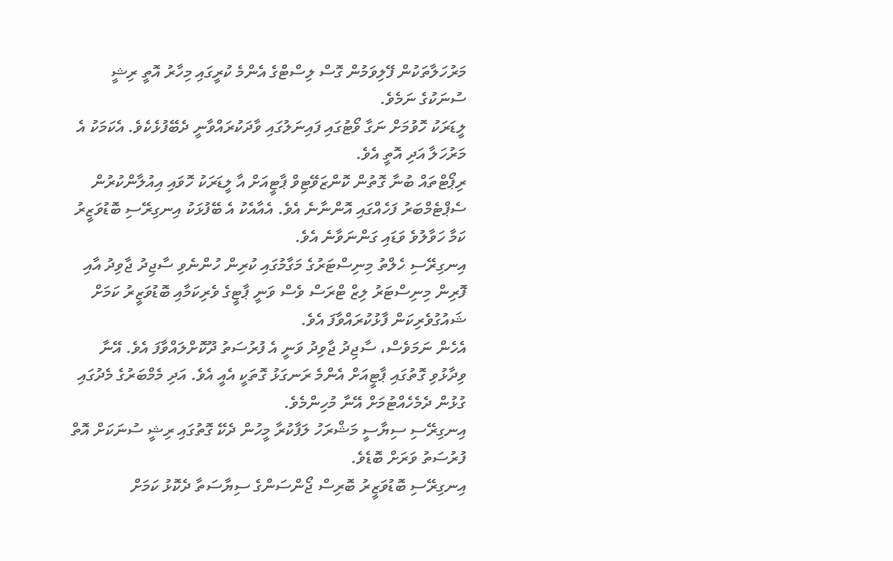މަރުހަލާތަކުން ފޭލިވަމުން ގޮސް ލިސްޓްގެ އެންމެ ކުރީގައި މިހާރު އޮތީ ރިޝީ ސުނަކުގެ ނަމެވެ.
ލީޑަރަކު ހޮވުމަށް ނަގާ ވޯޓުގައި ފައިނަލުގައި ވާދަކުރައްވާނީ ދެބޭފުޅެކެވެ. އެކަމަކު އެ މަރުހަލާ އަދި އޮތީ އެވެ.
ރިޕޯޓްތައް ބުނާ ގޮތުން ކޮންޒަވޭޓިވް ޕާޓީއަށް އާ ލީޑަރަކު ހޮވައި އިއުލާންކުރުން ސެޕްޓެމްބަރު ފަހެއްގައި އޮންނާނެ އެވެ. އެއާއެކު އެ ބޭފުޅަކު އިނގިރޭސި ބޮޑުވަޒީރު ކަމާ ހަވާލުވެ ވަޑައި ގަންނަވާނެ އެވެ.
އިނގިރޭސި ހެލްތު މިނިސްޓަރުގެ މަގާމުގައި ކުރިން ހުންނެވި ސާޖިދު ޖާވިދު އާއި ފޮރިން މިނިސްޓަރު ލިޒް ޓްރަސް ވެސް ވަނީ ޕާޓީގެ ވެރިކަމާއި ބޮޑުވަޒީރު ކަމަށް ޝައުގުވެރިކަން ފާޅުކުރައްވާފަ އެވެ.
އެހެން ނަމަވެސް، ސާޖިދު ޖާވިދު ވަނީ އެ ފުރުސަތު ދޫކޮށްލައްވާފަ އެވެ. އޭނާ ވިދާޅުވި ގޮތުގައި ޕާޓީއަށް އެންމެ ރަނގަޅު ގޮތަކީ އެއީ އެވެ. އަދި މެމްބަރުގެ މެދުގައި ގުޅުން ދެމެހެއްޓުމަށް އޭނާ މުހިންމެވެ.
އިނގިރޭސި ސިޔާސީ މަޝްރަހު ލަފާކުރާ މީހުން ދެކޭ ގޮތުގައި ރިޝީ ސުނަކަށް އޮތް ފުރުސަތު ވަރަށް ބޮޑެވެ.
އިނގިރޭސި ބޮޑުވަޒީރު ބޮރިސް ޖޯންސަންގެ ސިޔާސަތާ ދެކޮޅު ކަމަށް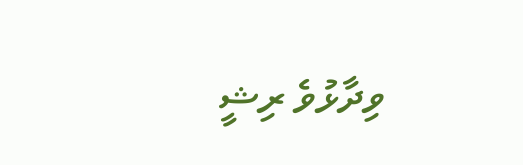ވިދާޅުވެ ރިޝީ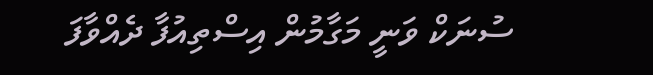ސުނަކް ވަނީ މަގާމުން އިސްތިއުފާ ދެއްވާފަ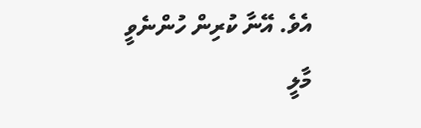އެވެ. އޭނާ ކުރިން ހުންނެވީ މާލީ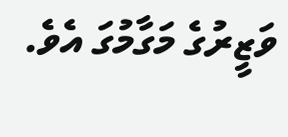ވަޒީރުގެ މަގާމުގަ އެވެ.